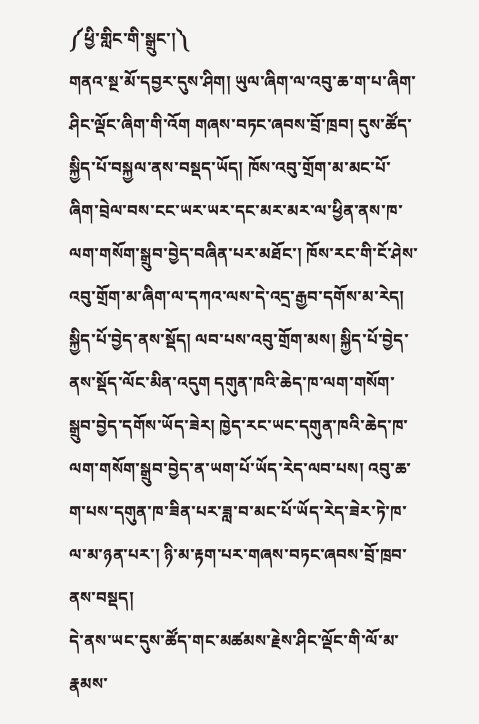༼ཕྱི་གླིང་གི་སྒྲུང་།༽
གནའ་སྔ་མོ་དབྱར་དུས་ཤིག། ཡུལ་ཞིག་ལ་འབུ་ཆ་ག་པ་ཞིག་ཤིང་ལྡོང་ཞིག་གི་འོག གཞས་བཏང་ཞབས་བྲོ་ཁྲབ། དུས་ཚོད་སྐྱིད་པོ་བསྐྱལ་ནས་བསྡད་ཡོད། ཁོས་འབུ་གྲོག་མ་མང་པོ་ཞིག་བྲེལ་བས་ངང་ཡར་ཡར་དང་མར་མར་ལ་ཕྱིན་ནས་ཁ་ལག་གསོག་སྒྲུབ་བྱེད་བཞིན་པར་མཐོང་། ཁོས་རང་གི་ངོ་ཤེས་འབུ་གྲོག་མ་ཞིག་ལ་དཀའ་ལས་དེ་འདྲ་རྒྱབ་དགོས་མ་རེད། སྐྱིད་པོ་བྱེད་ནས་སྡོད། ལབ་པས་འབུ་གྲོག་མས། སྐྱིད་པོ་བྱེད་ནས་སྡོད་ལོང་མིན་འདུག དགུན་ཁའི་ཆེད་ཁ་ལག་གསོག་སྒྲུབ་བྱེད་དགོས་ཡོད་ཟེར། ཁྱེད་རང་ཡང་དགུན་ཁའི་ཆེད་ཁ་ལག་གསོག་སྒྲུབ་བྱེད་ན་ཡག་པོ་ཡོད་རེད་ལབ་པས། འབུ་ཆ་ག་པས་དགུན་ཁ་ཟིན་པར་ཟླ་བ་མང་པོ་ཡོད་རེད་ཟེར་ཏེ་ཁ་ལ་མ་ཉན་པར་། ཉི་མ་རྟག་པར་གཞས་བཏང་ཞབས་བྲོ་ཁྲབ་ནས་བསྡད།
དེ་ནས་ཡང་དུས་ཚོད་གང་མཚམས་རྗེས་ཤིང་ལྡོང་གི་ལོ་མ་རྣམས་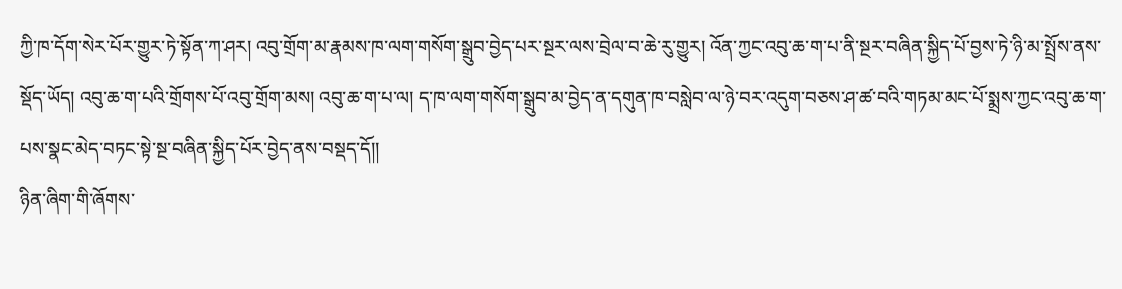ཀྱི་ཁ་དོག་སེར་པོར་གྱུར་ཏེ་སྟོན་ཀ་ཤར། འབུ་གྲོག་མ་རྣམས་ཁ་ལག་གསོག་སྒྲུབ་བྱེད་པར་སྔར་ལས་བྲེལ་བ་ཆེ་རུ་གྱུར། འོན་ཀྱང་འབུ་ཆ་ག་པ་ནི་སྔར་བཞིན་སྐྱིད་པོ་བྱས་ཏེ་ཉི་མ་སྤྲོས་ནས་སྡོད་ཡོད། འབུ་ཆ་ག་པའི་གྲོགས་པོ་འབུ་གྲོག་མས། འབུ་ཆ་ག་པ་ལ། ད་ཁ་ལག་གསོག་སྒྲུབ་མ་བྱེད་ན་དགུན་ཁ་བསླེབ་ལ་ཉེ་བར་འདུག་བཅས་ཤ་ཚ་བའི་གཏམ་མང་པོ་སྨྲས་ཀྱང་འབུ་ཆ་ག་པས་སྣང་མེད་བཏང་སྟེ་སྔ་བཞིན་སྐྱིད་པོར་བྱེད་ནས་བསྡད་དོ།།
ཉིན་ཞིག་གི་ཞོགས་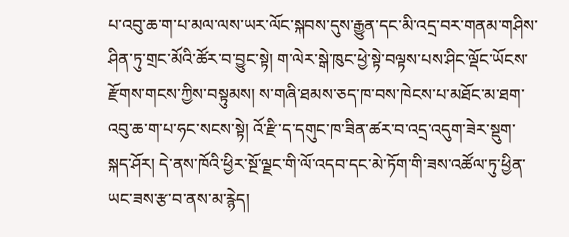པ་འབུ་ཆ་ག་པ་མལ་ལས་ཡར་ལོང་སྐབས་དུས་རྒྱུན་དང་མི་འདྲ་བར་གནམ་གཤིས་ཤིན་ཏུ་གྲང་མོའི་ཚོར་བ་བྱུང་སྟེ། ག་ལེར་སྒེ་ཁུང་ཕྱེ་སྟེ་བལྟས་པས་ཤིང་ལྡོང་ཡོངས་རྫོགས་གངས་ཀྱིས་བསྟུམས། ས་གཞི་ཐམས་ཅད་ཁ་བས་ཁེངས་པ་མཐོང་མ་ཐག་འབུ་ཆ་ག་པ་ཧང་སངས་སྟེ། འོ་རྫི་ད་དགུང་ཁ་ཟིན་ཚར་བ་འདྲ་འདུག་ཟེར་སྡུག་སྐད་ཤོར། དེ་ནས་ཁོའི་ཕྱིར་སྔོ་ལྗང་གི་ལོ་འདབ་དང་མེ་ཏོག་གི་ཟས་འཚོལ་ཏུ་ཕྱིན་ཡང་ཟས་རྩ་བ་ནས་མ་རྙེད།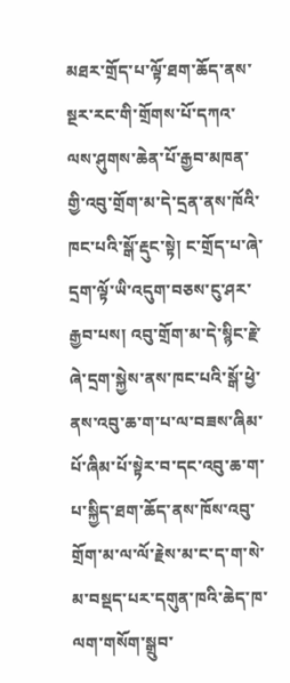མཐར་གྲོད་པ་ལྟོ་ཐག་ཆོད་ནས་སྔར་རང་གི་གྲོགས་པོ་དཀའ་ལས་ཤུགས་ཆེན་པོ་རྒྱབ་མཁན་གྱི་འབུ་གྲོག་མ་དེ་དྲན་ནས་ཁོའི་ཁང་པའི་སྒོ་རྡུང་སྟེ། ང་གྲོད་པ་ཞེ་དྲག་ལྟོ་ཡི་འདུག་བཅས་ངུ་ཤར་རྒྱབ་པས། འབུ་གྲོག་མ་དེ་སྙིང་རྗེ་ཞེ་དྲག་སྐྱེས་ནས་ཁང་པའི་སྒོ་ཕྱེ་ནས་འབུ་ཆ་ག་པ་ལ་བཟས་ཞིམ་པོ་ཞིམ་པོ་སྟེར་བ་དང་འབུ་ཆ་ག་པ་སྐྱིད་ཐག་ཆོད་ནས་ཁོས་འབུ་གྲོག་མ་ལ་ལོ་རྗེས་མ་ང་ད་ག་སེ་མ་བསྡད་པར་དགུན་ཁའི་ཆེད་ཁ་ལག་གསོག་སྒྲུབ་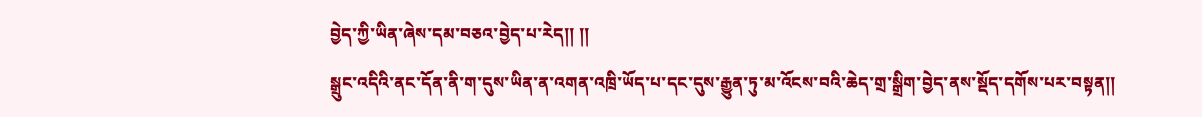བྱེད་ཀྱི་ཡིན་ཞེས་དམ་བཅའ་བྱེད་པ་རེད།། །།
སྒྲུང་འདིའི་ནང་དོན་ནི་ག་དུས་ཡིན་ན་འགན་འཁྲི་ཡོད་པ་དང་དུས་རྒྱུན་ཏུ་མ་འོངས་བའི་ཆེད་གྲ་སྒྲིག་བྱེད་ནས་སྡོད་དགོས་པར་བསྟན།།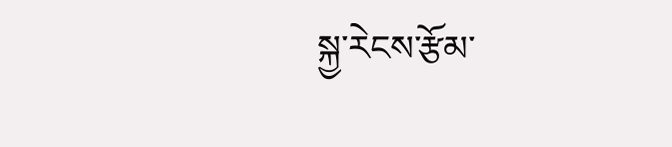སྐྱ་རེངས་རྩོམ་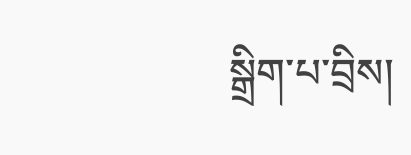སྒྲིག་པ་བྲིས།